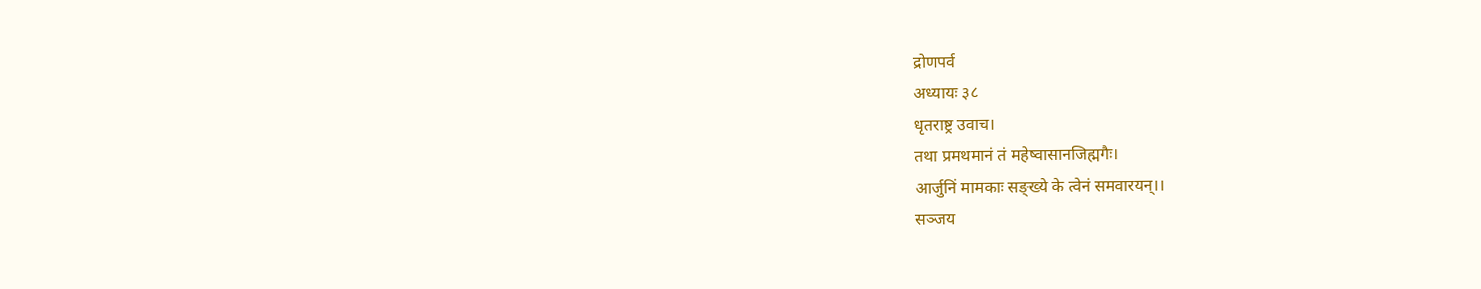द्रोणपर्व
अध्यायः ३८
धृतराष्ट्र उवाच।
तथा प्रमथमानं तं महेष्वासानजिह्मगैः।
आर्जुनिं मामकाः सङ्ख्ये के त्वेनं समवारयन्।।
सञ्जय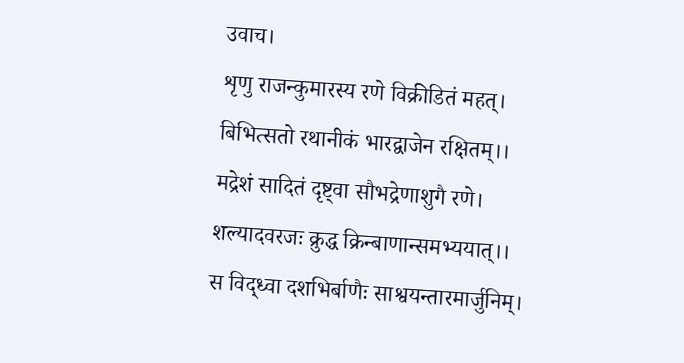उवाच।
शृणु राजन्कुमारस्य रणे विक्रीडितं महत्।
बिभित्सतो रथानीकं भारद्वाजेन रक्षितम्।।
मद्रेशं सादितं दृष्ट्वा सौभद्रेणाशुगै रणे।
शल्यादवरजः क्रुद्ध क्रिन्बाणान्समभ्ययात्।।
स विद्ध्वा दशभिर्बाणैः साश्वयन्तारमार्जुनिम्।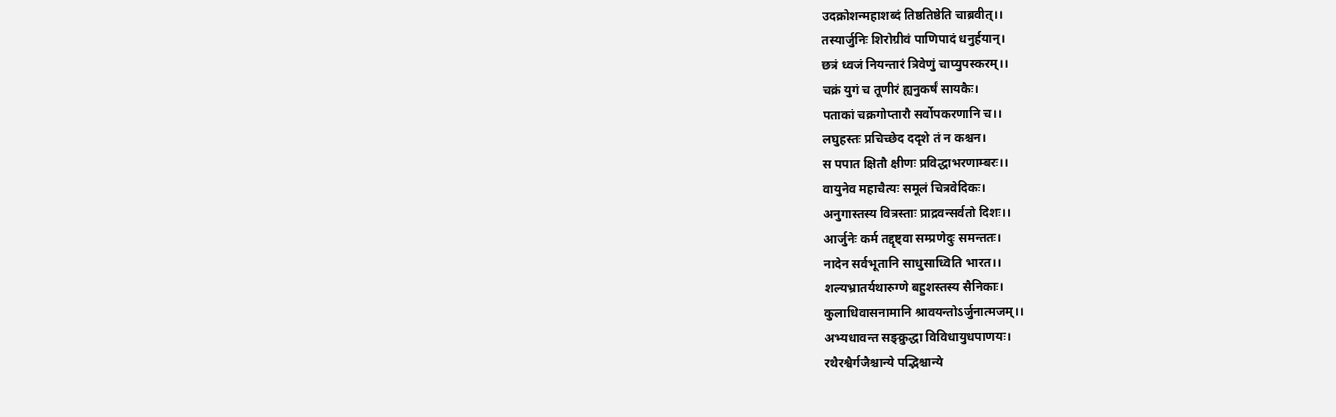उदक्रोशन्महाशब्दं तिष्ठतिष्ठेति चाब्रवीत्।।
तस्यार्जुनिः शिरोग्रीवं पाणिपादं धनुर्हयान्।
छत्रं ध्वजं नियन्तारं त्रिवेणुं चाप्युपस्करम्।।
चक्रं युगं च तूणीरं ह्यनुकर्षं सायकैः।
पताकां चक्रगोप्तारौ सर्वोपकरणानि च।।
लघुहस्तः प्रचिच्छेद ददृशे तं न कश्चन।
स पपात क्षितौ क्षीणः प्रविद्धाभरणाम्बरः।।
वायुनेव महाचैत्यः समूलं चित्रवेदिकः।
अनुगास्तस्य वित्रस्ताः प्राद्रवन्सर्वतो दिशः।।
आर्जुनेः कर्म तद्दृष्ट्वा सम्प्रणेदुः समन्ततः।
नादेन सर्वभूतानि साधुसाध्विति भारत।।
शल्यभ्रातर्यथारुग्णे बहुशस्तस्य सैनिकाः।
कुलाधिवासनामानि श्रावयन्तोऽर्जुनात्मजम्।।
अभ्यधावन्त सङ्क्रुद्धा विविधायुधपाणयः।
रथैरश्वैर्गजैश्चान्ये पद्भिश्चान्ये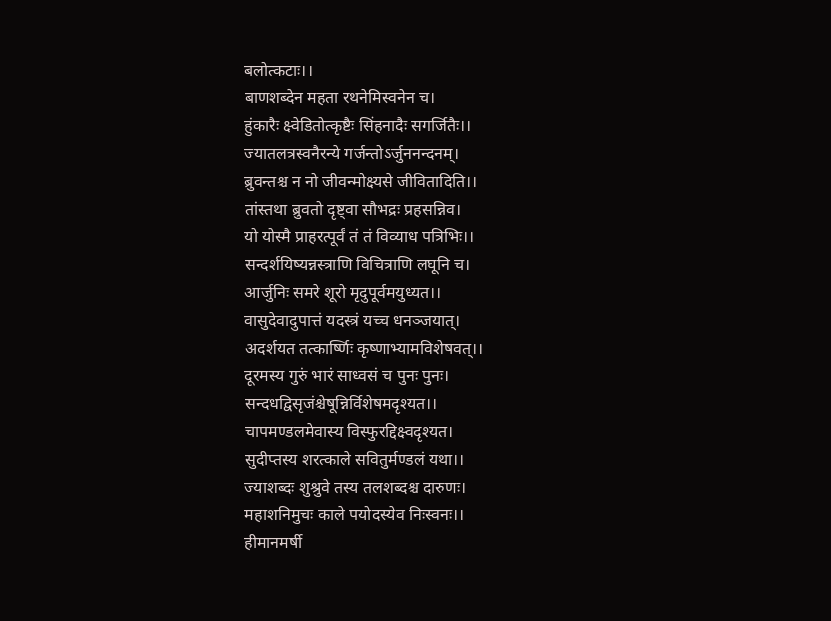बलोत्कटाः।।
बाणशब्देन महता रथनेमिस्वनेन च।
हुंकारैः क्ष्वेडितोत्कृष्टैः सिंहनादैः सगर्जितैः।।
ज्यातलत्रस्वनैरन्ये गर्जन्तोऽर्जुननन्दनम्।
ब्रुवन्तश्च न नो जीवन्मोक्ष्यसे जीवितादिति।।
तांस्तथा ब्रुवतो दृष्ट्वा सौभद्रः प्रहसन्निव।
यो योस्मै प्राहरत्पूर्वं तं तं विव्याध पत्रिभिः।।
सन्दर्शयिष्यन्नस्त्राणि विचित्राणि लघूनि च।
आर्जुनिः समरे शूरो मृदुपूर्वमयुध्यत।।
वासुदेवादुपात्तं यदस्त्रं यच्च धनञ्जयात्।
अदर्शयत तत्कार्ष्णिः कृष्णाभ्यामविशेषवत्।।
दूरमस्य गुरुं भारं साध्वसं च पुनः पुनः।
सन्दधद्विसृजंश्चेषून्निर्विशेषमदृश्यत।।
चापमण्डलमेवास्य विस्फुरद्दिक्ष्वदृश्यत।
सुदीप्तस्य शरत्काले सवितुर्मण्डलं यथा।।
ज्याशब्दः शुश्रुवे तस्य तलशब्दश्च दारुणः।
महाशनिमुचः काले पयोदस्येव निःस्वनः।।
हीमानमर्षी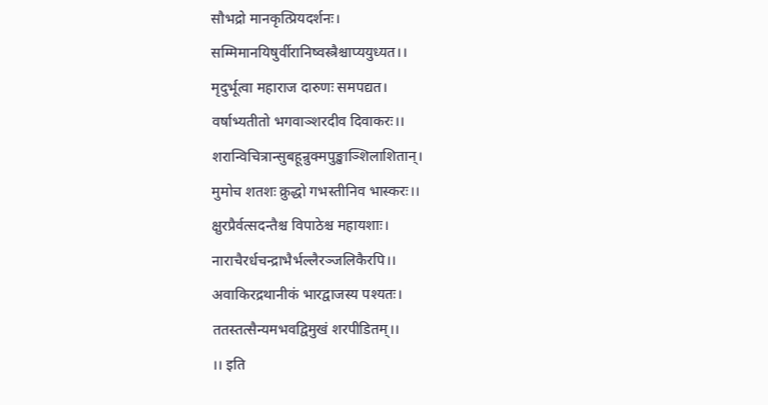सौभद्रो मानकृत्प्रियदर्शनः।
सम्मिमानयिषुर्वीरानिष्वस्त्रैश्चाप्ययुध्यत।।
मृदुर्भूत्वा महाराज दारुणः समपद्यत।
वर्षाभ्यतीतो भगवाञ्शरदीव दिवाकरः।।
शरान्विचित्रान्सुबहून्रुक्मपुङ्खाञ्शिलाशितान्।
मुमोच शतशः क्रुद्धो गभस्तीनिव भास्करः।।
क्षुरप्रैर्वत्सदन्तैश्च विपाठेश्च महायशाः।
नाराचैरर्धचन्द्राभैर्भल्लैरञ्जलिकैरपि।।
अवाकिरद्रथानीकं भारद्वाजस्य पश्यतः।
ततस्तत्सैन्यमभवद्विमुखं शरपीडितम्।।
।। इति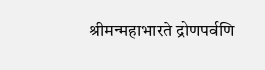श्रीमन्महाभारते द्रोणपर्वणि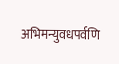अभिमन्युवधपर्वणि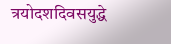त्रयोदशदिवसयुद्धे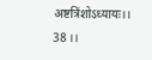अष्टत्रिंशोऽध्यायः।। 38 ।।